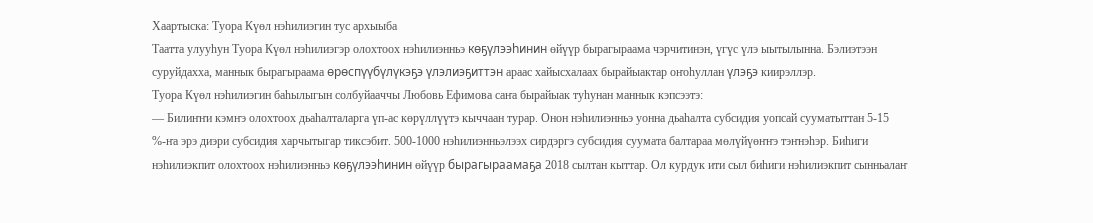Хаартыска: Туора Күөл нэһилиэгин тус архыыба
Таатта улууһун Туора Күөл нэһилиэгэр олохтоох нэһилиэнньэ көҕүлээһинин өйүүр бырагыраама чэрчитинэн, үгүс үлэ ыытылынна. Бэлиэтээн суруйдахха, маннык бырагыраама өрөспүүбүлүкэҕэ үлэлиэҕиттэн араас хайысхалаах бырайыактар оҥоһуллан үлэҕэ киирэллэр.
Туора Күөл нэһилиэгин баһылыгын солбуйааччы Любовь Ефимова саҥа бырайыак туһунан маннык кэпсээтэ:
— Билиҥҥи кэмҥэ олохтоох дьаһалталарга үп-ас көрүллүүтэ кыччаан турар. Онон нэһилиэнньэ уонна дьаһалта субсидия уопсай сууматыттан 5-15 %-ҥа эрэ диэри субсидия харчытыгар тиксэбит. 500-1000 нэһилиэнньэлээх сирдэргэ субсидия суумата балтараа мөлүйүөҥҥэ тэҥнэһэр. Биһиги нэһилиэкпит олохтоох нэһилиэнньэ көҕүлээһинин өйүүр бырагыраамаҕа 2018 сылтан кыттар. Ол курдук ити сыл биһиги нэһилиэкпит сынньалаҥ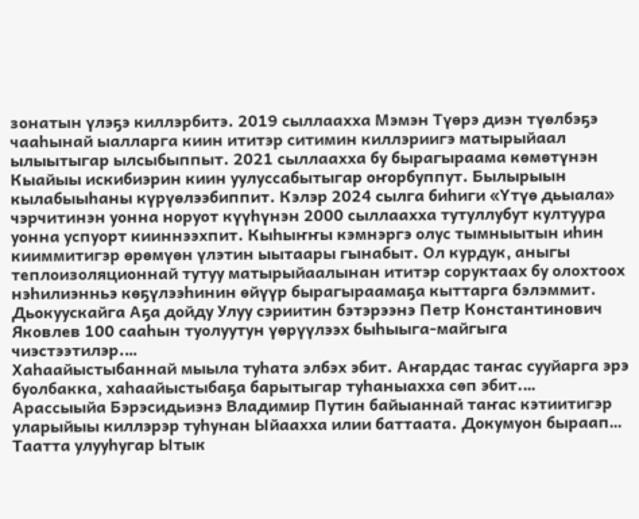зонатын үлэҕэ киллэрбитэ. 2019 сыллаахха Мэмэн Түөрэ диэн түөлбэҕэ чааһынай ыалларга киин ититэр ситимин киллэриигэ матырыйаал ылыытыгар ылсыбыппыт. 2021 сыллаахха бу бырагыраама көмөтүнэн Кыайыы искибиэрин киин уулуссабытыгар оҥорбуппут. Былырыын кылабыыһаны күрүөлээбиппит. Кэлэр 2024 сылга биһиги «Үтүө дьыала» чэрчитинэн уонна норуот күүһүнэн 2000 сыллаахха тутуллубут култуура уонна успуорт кииннээхпит. Кыһыҥҥы кэмнэргэ олус тымныытын иһин кииммитигэр өрөмүөн үлэтин ыытаары гынабыт. Ол курдук, аныгы теплоизоляционнай тутуу матырыйаалынан ититэр соруктаах бу олохтоох нэһилиэнньэ көҕүлээһинин өйүүр бырагыраамаҕа кыттарга бэлэммит.
Дьокуускайга Аҕа дойду Улуу сэриитин бэтэрээнэ Петр Константинович Яковлев 100 сааһын туолуутун үөрүүлээх быһыыга-майгыга чиэстээтилэр.…
Хаһаайыстыбаннай мыыла туһата элбэх эбит. Аҥардас таҥас сууйарга эрэ буолбакка, хаһаайыстыбаҕа барытыгар туһаныахха сөп эбит.…
Арассыыйа Бэрэсидьиэнэ Владимир Путин байыаннай таҥас кэтиитигэр уларыйыы киллэрэр туһунан Ыйаахха илии баттаата. Докумуон быраап…
Таатта улууһугар Ытык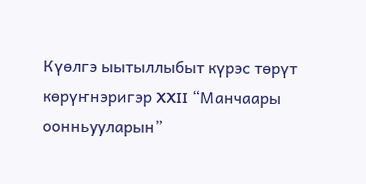Күөлгэ ыытыллыбыт күрэс төрүт көрүҥнэригэр XXII “Манчаары оонньууларын”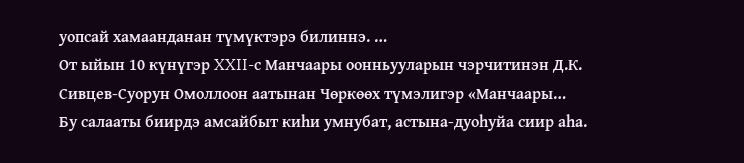уопсай хамаанданан түмүктэрэ билиннэ. …
От ыйын 10 күнүгэр XXII-с Манчаары оонньууларын чэрчитинэн Д.К. Сивцев-Суорун Омоллоон аатынан Чөркөөх түмэлигэр «Манчаары…
Бу салааты биирдэ амсайбыт киһи умнубат, астына-дуоһуйа сиир аһа.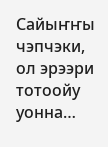Сайыҥҥы чэпчэки, ол эрээри тотоойу уонна…